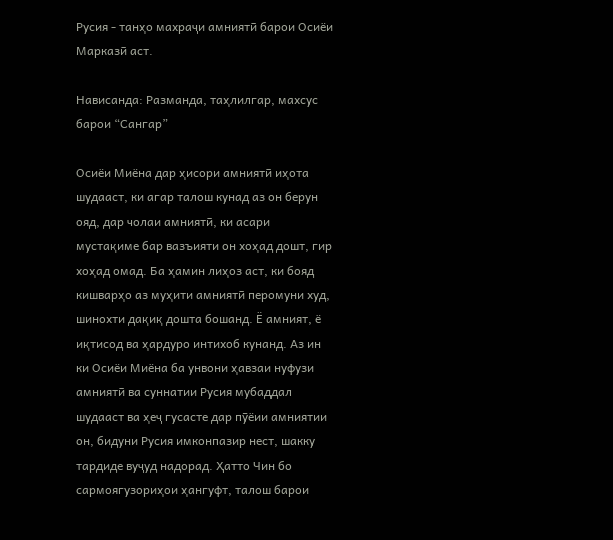Русия - танҳо махраҷи амниятӣ барои Осиёи Марказӣ аст.

Нависанда: Разманда, таҳлилгар, махсус барои “Сангар”

Осиёи Миёна дар ҳисори амниятӣ иҳота шудааст, ки агар талош кунад аз он берун ояд, дар чолаи амниятӣ, ки асари мустақиме бар вазъияти он хоҳад дошт, гир хоҳад омад. Ба ҳамин лиҳоз аст, ки бояд кишварҳо аз муҳити амниятӣ перомуни худ, шинохти дақиқ дошта бошанд. Ё амният, ё иқтисод ва ҳардуро интихоб кунанд. Аз ин ки Осиёи Миёна ба унвони ҳавзаи нуфузи амниятӣ ва суннатии Русия мубаддал шудааст ва ҳеҷ гусасте дар пӯёии амниятии он, бидуни Русия имконпазир нест, шакку тардиде вуҷуд надорад. Ҳатто Чин бо сармоягузориҳои ҳангуфт, талош барои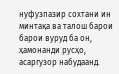нуфузпазир сохтани ин минтақа ва талош барои барои вуруд ба он, ҳамонанди русҳо, асаргузор набудаанд.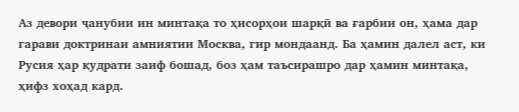Аз девори ҷанубии ин минтақа то ҳисорҳои шарқӣ ва ғарбии он, ҳама дар гарави доктринаи амниятии Москва, гир мондаанд. Ба ҳамин далел аст, ки Русия ҳар қудрати заиф бошад, боз ҳам таъсирашро дар ҳамин минтақа, ҳифз хоҳад кард.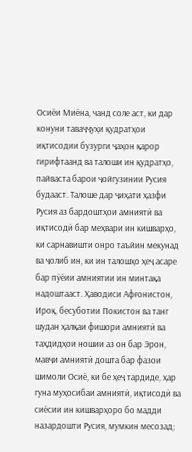Осиёи Миёна, чанд соле аст, ки дар конуни таваҷҷуҳи қудратҳои иқтисодии бузурги ҷаҳон қарор гирифтаанд ва талоши ин қудратҳо, пайваста барои ҷойгузинии Русия будааст. Талоше дар ҷиҳати ҳазфи Русия аз бардоштҳои амниятӣ ва иқтисодӣ бар меҳвари ин кишварҳо, ки сарнавишти онро таъйин мекунад ва ҷолиб ин, ки ин талошҳо ҳеҷ асаре бар пӯёии амниятии ин минтақа надоштааст. Ҳаводиси Афғонистон, Ироқ, бесуботии Покистон ва танг шудан ҳалқаи фишори амниятӣ ва таҳдидҳои ношии аз он бар Эрон, мавҷи амниятӣ дошта бар фазои шимоли Осиё, ки бе ҳеҷ тардиде, ҳар гуна муҳосибаи амниятӣ, иқтисодӣ ва сиёсии ин кишварҳоро бо мадди назардошти Русия, мумкин месозад;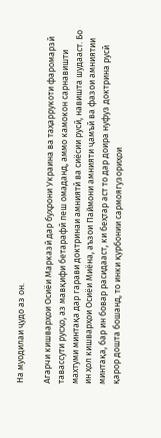На муодилаи ҷудо аз он.

Агарчи кишварҳои Осиёи Марказӣ дар буҳрони Украина ва таҳаррукоти фаромарзӣ тавассути русҳо, аз мавқифи бетарафӣ пеш омаданд, аммо камокон сарнавишти махтуми минтақа дар гарави доктринаи амниятӣ ва сиёсии русӣ, навишта шудааст. Бо ин ҳол кишварҳои Осиёи Миёна, аъзои Паймони амнияти ҷамъӣ ва фазои амниятии минтақа, бар ин бовар расидааст, ки беҳтар аст то дар доира нуфуз доктрина русӣ қарор дошта бошанд, то инки қурбонии сармоягузориҳои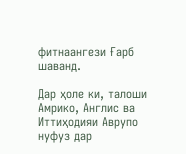фитнаангези Ғарб шаванд.

Дар ҳоле ки, талоши Амрико, Англис ва Иттиҳодияи Аврупо нуфуз дар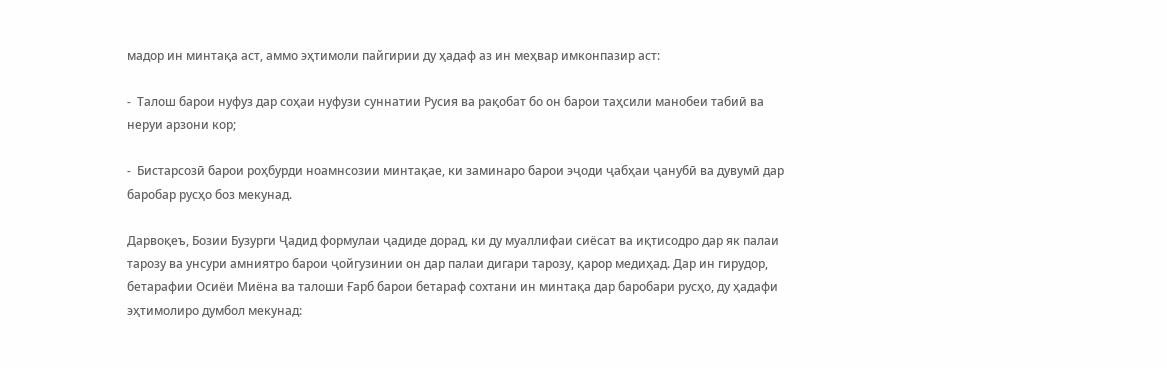мадор ин минтақа аст, аммо эҳтимоли пайгирии ду ҳадаф аз ин меҳвар имконпазир аст:

-  Талош барои нуфуз дар соҳаи нуфузи суннатии Русия ва рақобат бо он барои таҳсили манобеи табиӣ ва неруи арзони кор;

-  Бистарсозӣ барои роҳбурди ноамнсозии минтақае, ки заминаро барои эҷоди ҷабҳаи ҷанубӣ ва дувумӣ дар баробар русҳо боз мекунад.

Дарвоқеъ, Бозии Бузурги Ҷадид формулаи ҷадиде дорад, ки ду муаллифаи сиёсат ва иқтисодро дар як палаи тарозу ва унсури амниятро барои ҷойгузинии он дар палаи дигари тарозу, қарор медиҳад. Дар ин гирудор, бетарафии Осиёи Миёна ва талоши Ғарб барои бетараф сохтани ин минтақа дар баробари русҳо, ду ҳадафи эҳтимолиро думбол мекунад: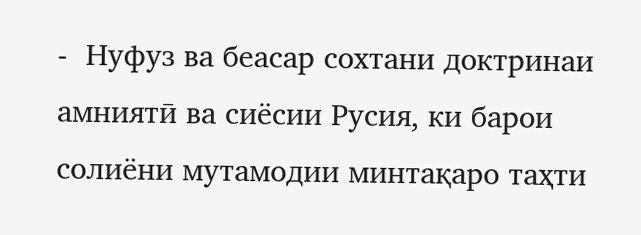-  Нуфуз ва беасар сохтани доктринаи амниятӣ ва сиёсии Русия, ки барои солиёни мутамодии минтақаро таҳти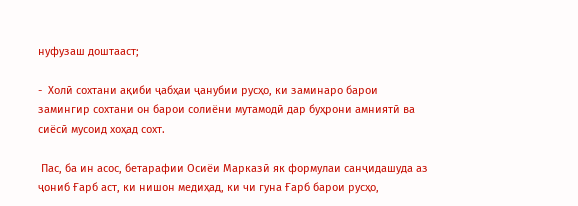нуфузаш доштааст;

-  Холӣ сохтани ақиби ҷабҳаи ҷанубии русҳо, ки заминаро барои замингир сохтани он барои солиёни мутамодӣ дар буҳрони амниятӣ ва сиёсӣ мусоид хоҳад сохт.

 Пас, ба ин асос, бетарафии Осиёи Марказӣ як формулаи санҷидашуда аз ҷониб Ғарб аст, ки нишон медиҳад, ки чи гуна Ғарб барои русҳо,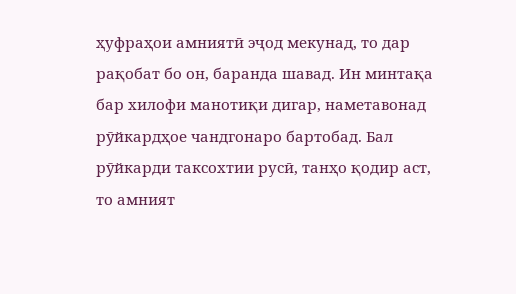ҳуфраҳои амниятӣ эҷод мекунад, то дар рақобат бо он, баранда шавад. Ин минтақа бар хилофи манотиқи дигар, наметавонад рӯйкардҳое чандгонаро бартобад. Бал рӯйкарди таксохтии русӣ, танҳо қодир аст, то амният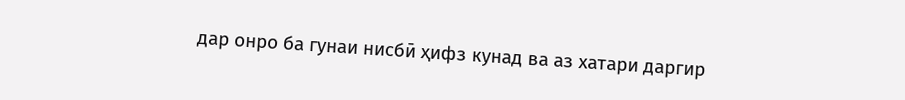дар онро ба гунаи нисбӣ ҳифз кунад ва аз хатари даргир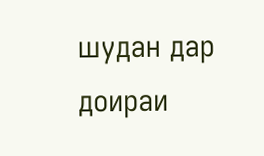шудан дар доираи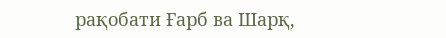рақобати Ғарб ва Шарқ,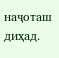наҷоташ диҳад.